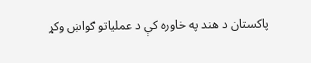پاکستان د هند په خاوره کې د عملیاتو ګواښ وکړ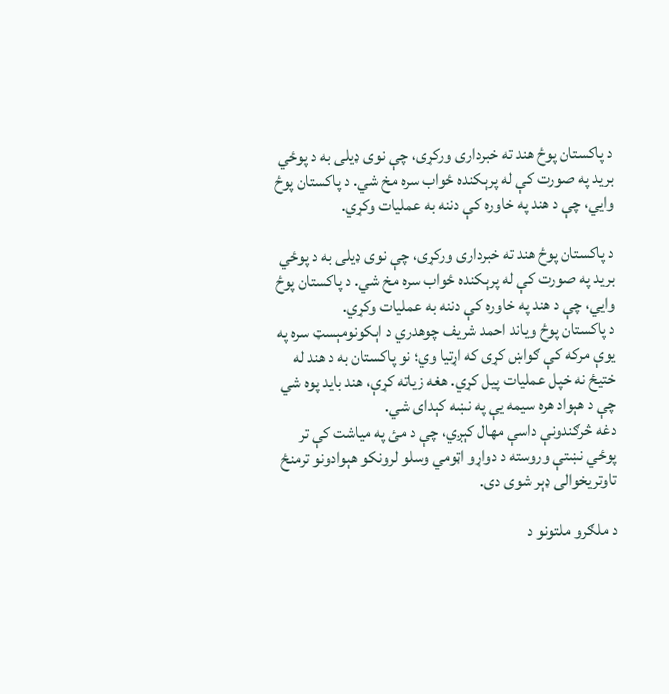د پاکستان پوځ هند ته خبرداری ورکړی، چې نوی ډیلی به د پوځي برید په صورت کې له پرېکنده ځواب سره مخ شي. د پاکستان پوځ وايي، چې د هند په خاوره کې دننه به عملیات وکړي.

د پاکستان پوځ هند ته خبرداری ورکړی، چې نوی ډیلی به د پوځي برید په صورت کې له پرېکنده ځواب سره مخ شي. د پاکستان پوځ وايي، چې د هند په خاوره کې دننه به عملیات وکړي.
د پاکستان پوځ ویاند احمد شریف چوهدري د اېکونومېسټ سره په یوې مرکه کې ګواښ کړی که اړتیا وي؛ نو پاکستان به د هند له ختیځ نه خپل عملیات پیل کړي. هغه زیاته کړې، هند باید پوه شي چې د هېواد هره سیمه یې په نښه کېدای شي.
دغه څرګندونې داسې مهال کېږي، چې د مئ په میاشت کې تر پوځي نښتې وروسته د دواړو اټومي وسلو لرونکو هېوادونو ترمنځ تاوتریخوالی ډېر شوی دی.

د ملګرو ملتونو د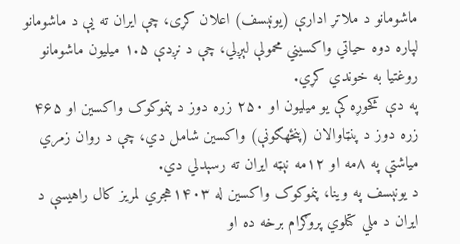ماشومانو د ملاتړ ادارې (یونېسف) اعلان کړی، چې ایران ته یې د ماشومانو لپاره دوه حیاتي واکسیني محمولې لېږلي، چې د نږدې ۱.۵ میلیون ماشومانو روغتیا به خوندي کړي.
په دې کڅوړه کې یو میلیون او ۲۵۰ زره دوز د پنموکوک واکسین او ۴۶۵ زره دوز د پنټاوالان (پنځهګونې) واکسین شامل دي، چې د روان زمري میاشتې په ۸مه او ۱۲مه نېټه ایران ته رسېدلي دي.
د یونېسف په وینا، پنموکوک واکسین له ۱۴۰۳هجري لمریز کال راهیسې د ایران د ملي کتلوي پروګرام برخه ده او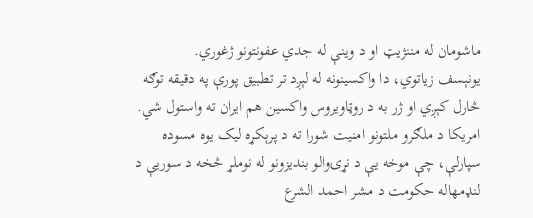ماشومان له مننژیټ او د وینې له جدي عفونتونو ژغوري.
یونېسف زیاتوي، دا واکسینونه له لېږد تر تطبیق پورې په دقیقه توګه څارل کېږي او ژر به د روټاویروس واکسین هم ایران ته واستول شي.
امریکا د ملګرو ملتونو امنیت شورا ته د پرېکړه لیک یوه مسوده سپارلې، چې موخه یې د نړۍوالو بندیزونو له نوملړ څخه د سوریې د لنډمهاله حکومت د مشر احمد الشرع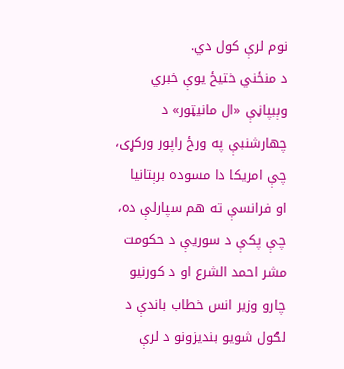نوم لرې کول دي.
د منځني ختیځ یوې خبري وېبپاڼې «ال مانیټور» د چهارشنبې په ورځ راپور ورکړی، چې امریکا دا مسوده برېتانیا او فرانسې ته هم سپارلې ده، چې پکې د سوریې د حکومت مشر احمد الشرع او د کورنیو چارو وزیر انس خطاب باندې د لګول شویو بندیزونو د لرې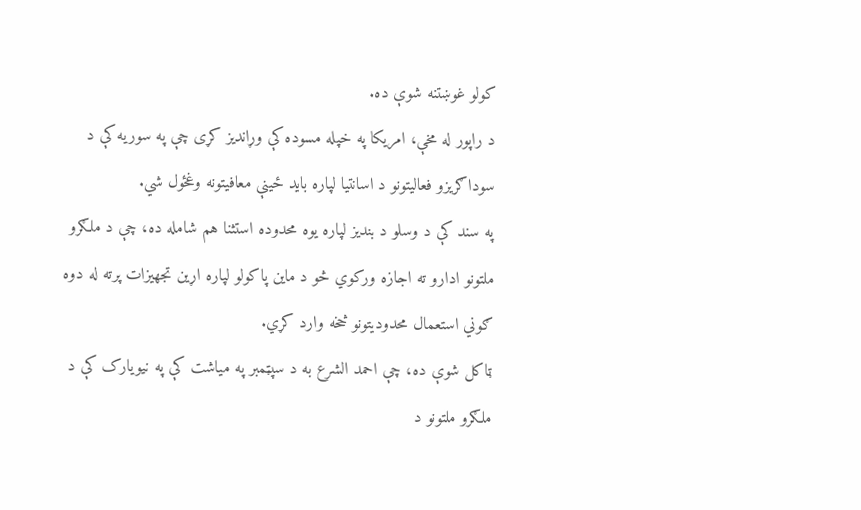کولو غوښتنه شوې ده.
د راپور له مخې، امریکا په خپله مسوده کې وړاندیز کړی چې په سوریه کې د سوداګریزو فعالیتونو د اسانتیا لپاره باید ځینې معافیتونه وغځول شي.
په سند کې د وسلو د بندیز لپاره یوه محدوده استثنا هم شامله ده، چې د ملګرو ملتونو ادارو ته اجازه ورکوي څو د ماین پاکولو لپاره اړین تجهیزات پرته له دوه ګوني استعمال محدودیتونو څخه وارد کړي.
ټاکل شوې ده، چې احمد الشرع به د سپټمبر په میاشت کې په نیویارک کې د ملګرو ملتونو د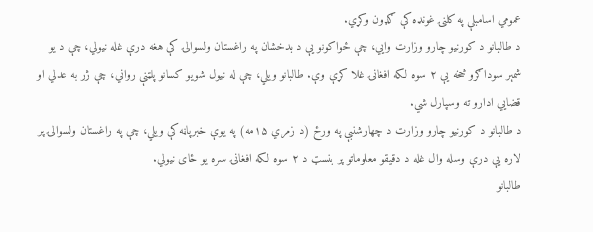عمومي اسامبلې په کلنۍ غونډه کې ګډون وکړي.
د طالبانو د کورنیو چارو وزارت وایي، چې ځواکونو یې د بدخشان په راغستان ولسوالۍ کې هغه درې غله نیولي، چې د یو شمېر سوداګرو څخه یې ۲ سوه لکه افغانۍ غلا کړې وې. طالبانو ویلي، چې له نیول شویو کسانو پلټنې رواني، چې ژر به عدلي او قضايي ادارو ته وسپارل شي.
د طالبانو د کورنیو چارو وزارت د چهارشنبې په ورځ (د زمري ۱۵مه) په یوې خبرپاڼه کې ویلي، چې په راغستان ولسوالۍ پر لاره یې درې وسله وال غله د دقیقو معلوماتو پر بنسټ د ۲ سوه لکه افغانۍ سره یو ځای نیولي.
طالبانو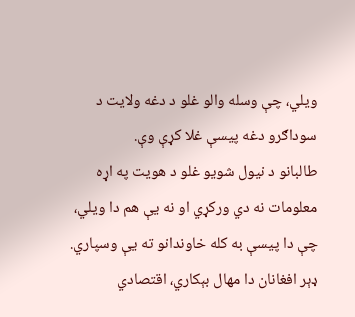ویلي، چې وسله والو غلو د دغه ولایت د سوداګرو دغه پیسې غلا کړې وې.
طالبانو د نیول شویو غلو د هویت په اړه معلومات نه دي ورکړي او نه یې هم دا ویلي، چې دا پيسې به کله خاوندانو ته یې وسپاري.
ډېر افغانان دا مهال بېکاري، اقتصادي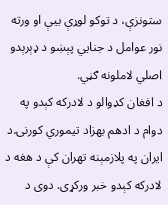ستونزې، د توکو لوړې بیې او ورته نور عوامل د جنایي پېښو د ډېرېدو اصلي لاملونه ګڼي.
د افغان کډوالو د لادرکه کېدو په دوام د ادهم بهزاد تیموري کورنۍ د ایران په پلازمېنه تهران کې د هغه د لادرکه کېدو خبر ورکړی. دوی د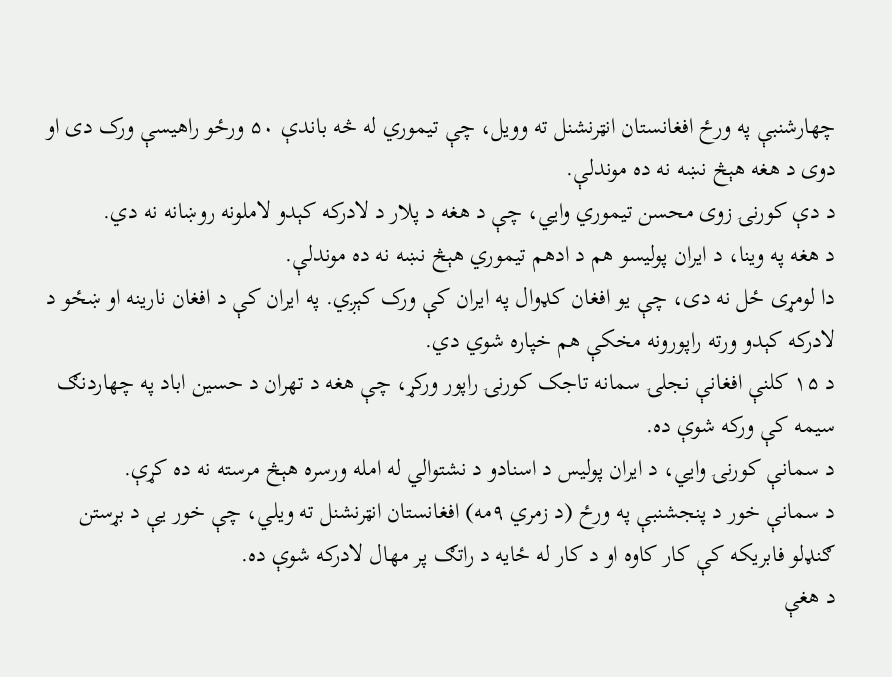چهارشنبې په ورځ افغانستان انټرنشنل ته وویل، چې تیموري له څه باندې ۵۰ ورځو راهیسې ورک دی او دوی د هغه هېڅ نښه نه ده موندلې.
د دې کورنۍ زوی محسن تیموري وايي، چې د هغه د پلار د لادرکه کېدو لاملونه روښانه نه دي.
د هغه په وینا، د ایران پولیسو هم د ادهم تیموري هېڅ نښه نه ده موندلې.
دا لومړی ځل نه دی، چې یو افغان کډوال په ایران کې ورک کېږي. په ایران کې د افغان نارینه او ښځو د لادرکه کېدو ورته راپورونه مخکې هم خپاره شوي دي.
د ۱۵ کلنې افغانې نجلۍ سمانه تاجک کورنۍ راپور ورکړ، چې هغه د تهران د حسین اباد په چهاردنګ سیمه کې ورکه شوې ده.
د سمانې کورنۍ وایي، د ایران پولیس د اسنادو د نشتوالي له امله ورسره هېڅ مرسته نه ده کړې.
د سمانې خور د پنجشنبې په ورځ (د زمري ۹مه) افغانستان انټرنشنل ته ویلي، چې خور یې د بړستن ګنډلو فابریکه کې کار کاوه او د کار له ځایه د راتګ پر مهال لادرکه شوې ده.
د هغې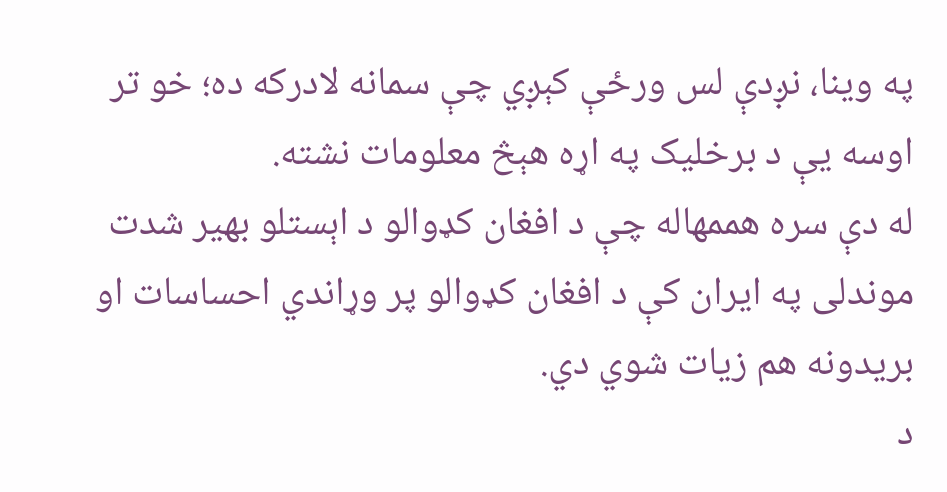په وینا، نږدې لس ورځې کېږي چې سمانه لادرکه ده؛ خو تر اوسه یې د برخلیک په اړه هېڅ معلومات نشته.
له دې سره هممهاله چې د افغان کډوالو د اېستلو بهیر شدت موندلی په ایران کې د افغان کډوالو پر وړاندي احساسات او بریدونه هم زیات شوي دي.
د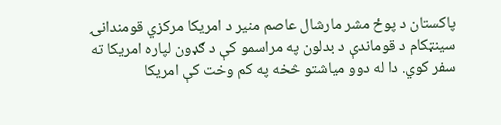پاکستان د پوځ مشر مارشال عاصم منیر د امریکا مرکزي قومندانۍ سینټکام د قوماندې د بدلون په مراسمو کې د ګډون لپاره امریکا ته سفر کوي. دا له دوو میاشتو څخه په کم وخت کې امریکا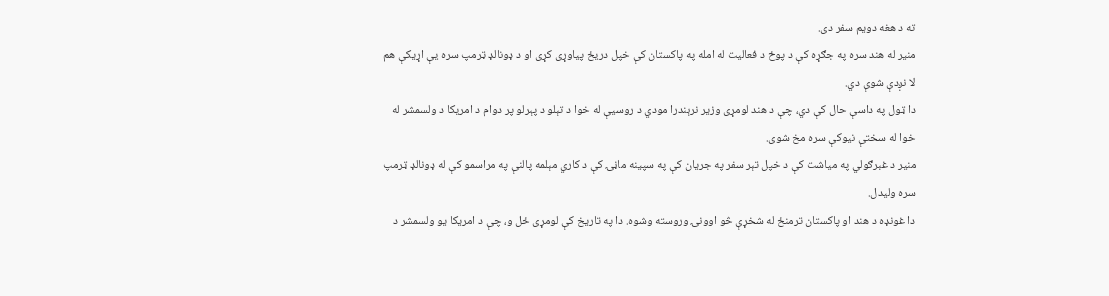ته د هغه دویم سفر دی.
منیر له هند سره په جګړه کې د پوځ د فعالیت له امله په پاکستان کې خپل دریځ پیاوړی کړی او د ډونالډ ټرمپ سره یې اړیکې هم لا نږدې شوې دي.
دا ټول په داسې حال کې دي، چې د هند لومړی وزیر نرېندرا مودي د روسیې له خوا د تېلو د پېرلو پر دوام د امریکا د ولسمشر له خوا له سختې نیوکې سره مخ شوی.
منیر د غبرګولي په میاشت کې د خپل تېر سفر په جریان کې په سپینه ماڼۍ کې د کاري مېلمه پالنې په مراسمو کې له ډونالډ ټرمپ سره ولیدل.
دا غونډه د هند او پاکستان ترمنځ له شخړې څو اوونۍ وروسته وشوه. دا په تاریخ کې لومړی ځل و، چې د امریکا یو ولسمشر د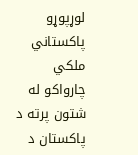لوړپوړو پاکستاني ملکي چارواکو له شتون پرته د پاکستان د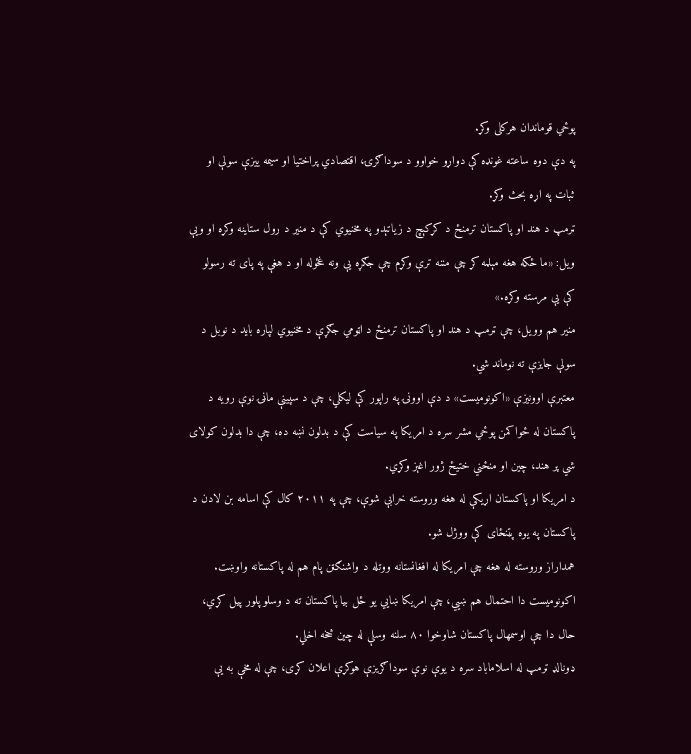پوځي قوماندان هرکلی وکړ.
په دې دوه ساعته غونډه کې دواړو خواوو د سوداګرۍ، اقتصادي پراختیا او سیمه ییزې سولې او ثبات په اړه بحث وکړ.
ټرمپ د هند او پاکستان ترمنځ د کړکېچ د زیاتېدو په مخنیوي کې د منیر د رول ستاینه وکړه او ویې ویل: «ما ځکه هغه مېلمه کړ چې مننه ترې وکړم چې جګړه یې ونه غځوله او د هغې په پای ته رسولو کې یې مرسته وکړه.»
منیر هم وویل، چې ټرمپ د هند او پاکستان ترمنځ د اټومي جګړې د مخنيوي لپاره باید د نوبل د سولې جایزې ته نوماند شي.
معتبرې اوونیزې «اکونومیست» د دې اوونۍ په راپور کې لیکلي، چې د سپینې ماڼۍ نوې رویه د پاکستان له ځواکمن پوځي مشر سره د امریکا په سیاست کې د بدلون نښه ده، چې دا بدلون کولای شي پر هند، چین او منځني ختیځ ژور اغېز وکړي.
د امریکا او پاکستان اړیکې له هغه وروسته خرابې شوې، چې په ۲۰۱۱ کال کې اسامه بن لادن د پاکستان په یوه پټنځای کې ووژل شو.
همداراز وروسته له هغه چې امریکا له افغانستانه ووتله د واشنګټن پام هم له پاکستانه واوښت.
اکونومیست دا احتمال هم ښيي، چې امریکا ښايي یو ځل بیا پاکستان ته د وسلو پلور پیل کړي، حال دا چې اوسمهال پاکستان شاوخوا ۸۰ سلنه وسلې له چین څخه اخلي.
ډونالډ ټرمپ له اسلاماباد سره د یوې نوې سوداګریزې هوکړې اعلان کړی، چې له مخې به یې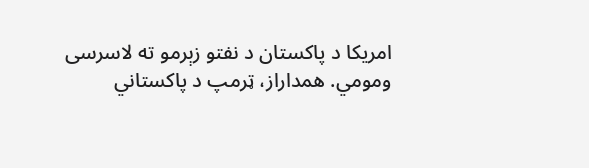امریکا د پاکستان د نفتو زېرمو ته لاسرسی ومومي. همداراز، ټرمپ د پاکستاني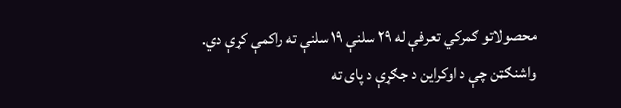محصولاتو ګمرکي تعرفې له ۲۹ سلنې ۱۹ سلنې ته راکمې کړې دي.
واشنګټن چې د اوکراین د جګړې د پای ته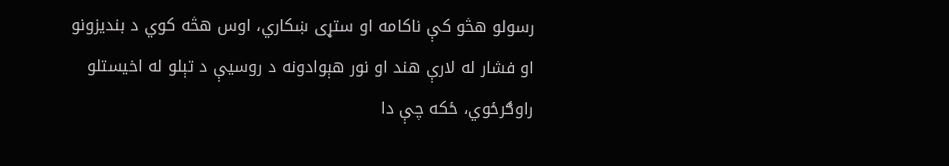رسولو هڅو کې ناکامه او ستړی ښکاري، اوس هڅه کوي د بندیزونو او فشار له لارې هند او نور هېوادونه د روسیې د تېلو له اخیستلو راوګرځوي، ځکه چې دا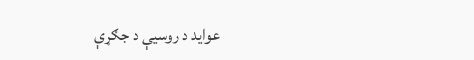عواید د روسیې د جګړې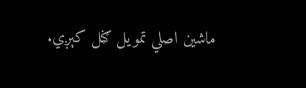ماشین اصلي تمویل ګڼل کېږي.